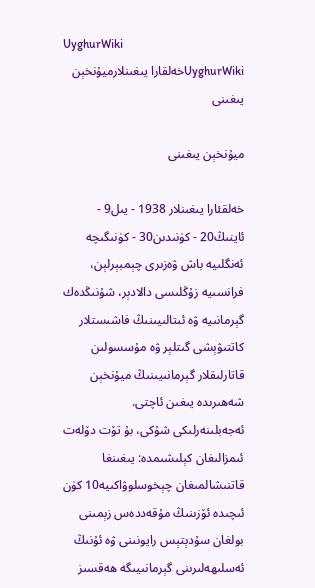UyghurWiki
UyghurWikiخەلقارا يىغىنلارميۇنخېن يىغىنى

ميۇنخېن يىغىنى

خەلقئارا يىغىنلار 1938 - يىل9 - ئاينىڭ20 - كۈنىدىن30 - كۈنىگىچە ئەنگلىيە باش ۋەزىرى چېمبېرلېن، فرانسىيە زۇڭلىسى دالادېر، شۇنىڭدەك گېرمانىيە ۋە ئىتالىيىنىڭ فاشىستلار كاتتىۋېشى گىتلېر ۋە مۇسسولىن قاتارلىقلار گېرمانىيىنىڭ ميۇنخېن شەھىرىدە يىغىن ئاچتى. ئەجەبلىنەرلىكى شۇكى، بۇ تۆت دۆلەت ئىمزالىغان كېلىشىمدە: يىغىنغا قاتنىشالمىغان چېخوسلوۋاكىيە10 كۈن ئىچىدە ئۆزىنىڭ مۇقەددەس زېمىنى بولغان سۇدېتېس رايونىنى ۋە ئۇنىڭ ئەسلىھەلىرىنى گېرمانىيىگە ھەقسىز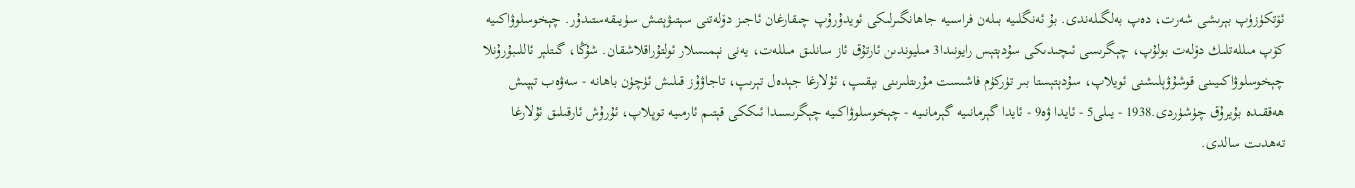ئۆتكۈزۈپ بېرىشى شەرت، دەپ بەلگىلەندى. بۇ ئەنگلىيە بىلەن فراسىيە جاھانگىرلىكى ئويدۇرۇپ چىقارغان ئاجىز دۆلەتنى سېتىۋېتىش سۈيىقەستىدۇر. چېخوسلوۋاكىيە كۆپ مىللەتلىك دۆلەت بولۇپ، چېگرىسى ئىچىدىكى سۇدېتېس رايونىدا3 مىليوندىن ئارتۇق ئاز سانلىق مىللەت، يەنى نېمىسلار ئولتۇراقلاشقان. شۇڭا، گىتلېر ئاللىبۇرۇنلا چېخوسلوۋاكىيىنى قوشۇۋېلىشنى ئويلاپ، سۇدېتېستا بىر تۈركۈم فاشىست مۇرىتلىرىنى بېقىپ، ئۇلارغا جېدەل تېرىپ، تاجاۋۇز قىلىش ئۈچۈن باھانە - سەۋەب تېپىش ھەققىدە بۇيرۇق چۈشۈردى.1938 - يىلى5 - ئايدا ۋە9 - ئايدا گېرمانىيە گېرمانىيە - چېخوسلوۋاكىيە چېگرىسىدا ئىككى قېتىم ئارمىيە توپلاپ، ئۇرۇش ئارقىلىق ئۇلارغا تەھدىت سالدى.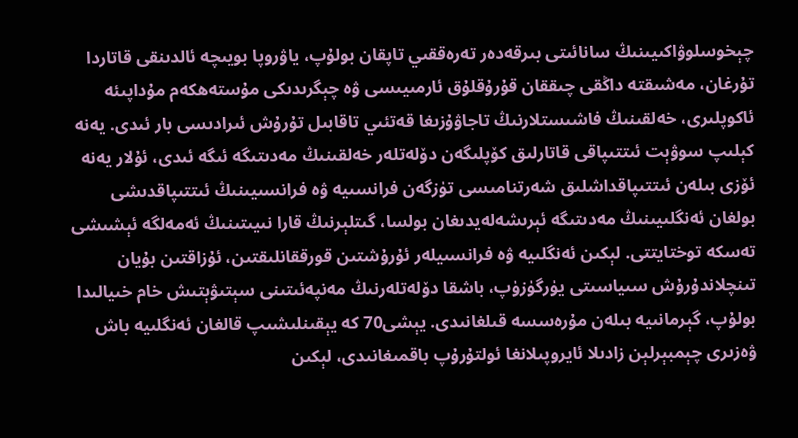چېخوسلوۋاكىيىنىڭ سانائىتى بىرقەدەر تەرەققىي تاپقان بولۇپ، ياۋروپا بويىچە ئالدىنقى قاتاردا تۇرغان، مەشىقتە داڭقى چىققان قۇرۇقلۇق ئارمىيىسى ۋە چېگرىدىكى مۇستەھكەم مۇداپىئە ئاكوپلىرى، خەلقىنىڭ فاشىستلارنىڭ تاجاۋۇزىغا قەتئىي تاقابىل تۇرۇش ئىرادىسى بار ئىدى. يەنە كېلىپ سوۋېت ئىتتىپاقى قاتارلىق كۆپلىگەن دۆلەتلەر خەلقىنىڭ مەدىتىگە ئىگە ئىدى، ئۇلار يەنە ئۆزى بىلەن ئىتتىپاقداشلىق شەرتنامىسى تۈزگەن فرانسىيە ۋە فرانسىيىنىڭ ئىتتىپاقدىشى بولغان ئەنگلىيىنىڭ مەدىتىگە ئېرىشەلەيدىغان بولسا، گىتلېرنىڭ قارا نىيىتىنىڭ ئەمەلگە ئېشىشى تەسكە توختايتتى. لېكىن ئەنگلىيە ۋە فرانسىيلەر ئۇرۇشتىن قورققانلىقتىن، ئۇزاقتىن بۇيان تىنچلاندۇرۇش سىياسىتى يۈرگۈزۈپ، باشقا دۆلەتلەرنىڭ مەنپەئىتىنى سېتىۋېتىش خام خىيالىدا بولۇپ، گېرمانىيە بىلەن مۇرەسسە قىلغانىدى. يېشى70 كە يېقىنلىشىپ قالغان ئەنگلىيە باش ۋەزىرى چېمبېرلېن زادىلا ئايروپىلانغا ئولتۇرۇپ باقمىغانىدى، لېكىن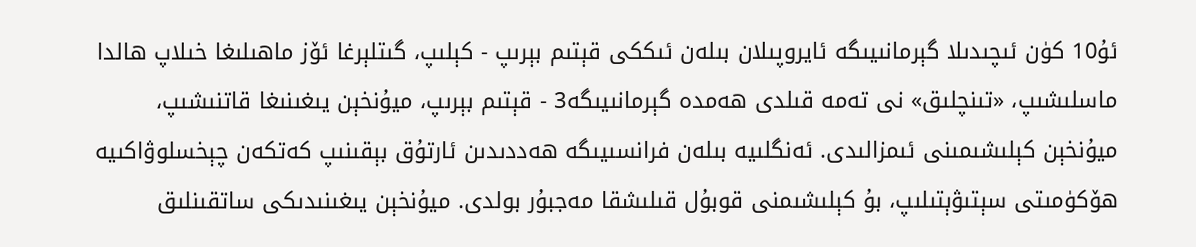ئۇ10 كۈن ئىچىدىلا گېرمانىيىگە ئايروپىلان بىلەن ئىككى قېتىم بېرىپ - كېلىپ، گىتلېرغا ئۆز ماھىلىغا خىلاپ ھالدا ماسلىشىپ، «تىنچلىق» نى تەمە قىلدى ھەمدە گېرمانىيىگە3 - قېتىم بېرىپ، ميۇنخېن يىغىنىغا قاتنىشىپ، ميۇنخېن كېلىشىمىنى ئىمزالىدى. ئەنگلىيە بىلەن فرانسىيىگە ھەددىدىن ئارتۇق بېقىنىپ كەتكەن چېخسلوۋاكىيە ھۆكۈمىتى سېتىۋېتىلىپ، بۇ كېلىشىمنى قوبۇل قىلىشقا مەجبۇر بولدى. ميۇنخېن يىغىنىدىكى ساتقىنلىق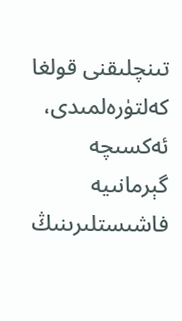تىنچلىقنى قولغا كەلتۈرەلمىدى، ئەكسىچە گېرمانىيە فاشىستلىرىنىڭ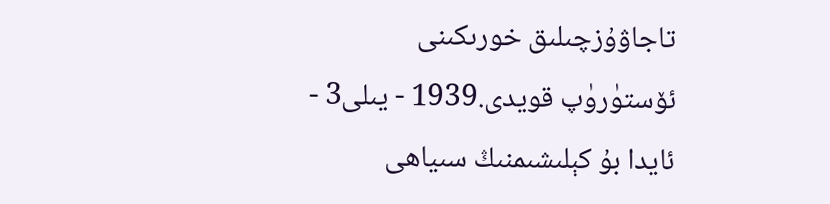تاجاۋۇزچىلىق خورىكىنى ئۆستۈرۈپ قويدى.1939 - يىلى3 - ئايدا بۇ كېلىشىمنىڭ سىياھى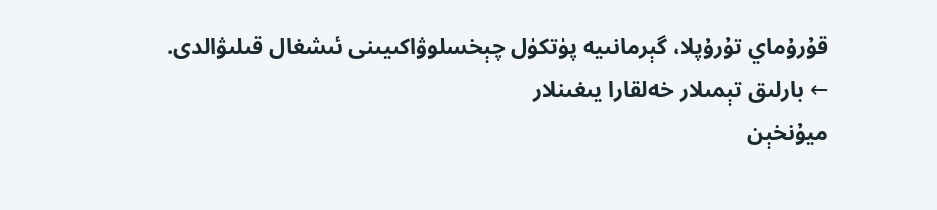قۇرۇماي تۇرۇپلا، گېرمانىيە پۈتكۈل چېخسلوۋاكىيىنى ئىشغال قىلىۋالدى.
← بارلىق تېمىلار خەلقارا يىغىنلار
ميۇنخېن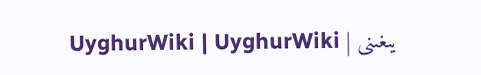يىغىنى | UyghurWiki | UyghurWiki